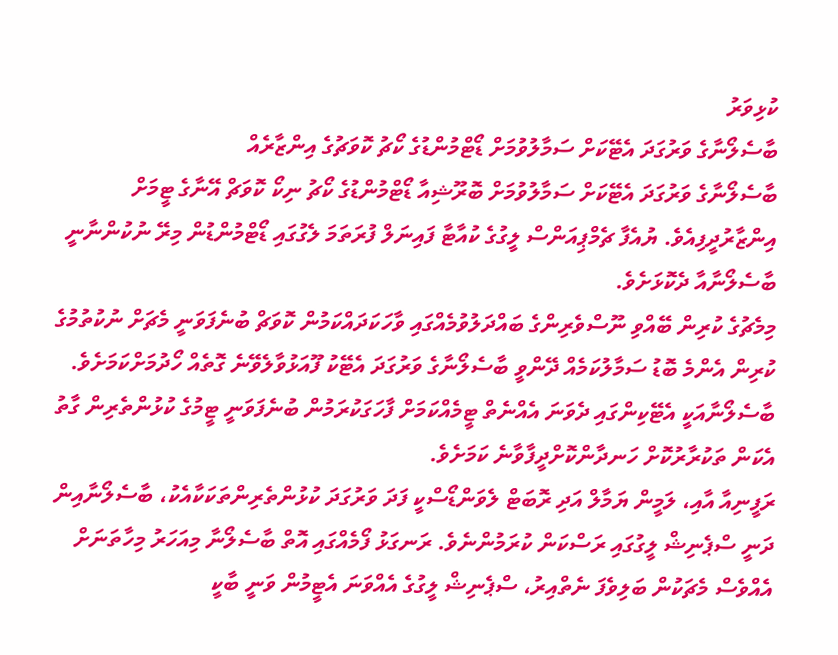ކުޅިވަރު
ބާސެލޯނާގެ ވަރުގަދަ އެޓޭކަށް ސަމާލުވުމަށް ޑޯޓްމުންޑުގެ ކޯޗު ކޮވަޗުގެ އިންޒާރެއް
ބާސެލޯނާގެ ވަރުގަދަ އެޓޭކަށް ސަމާލުވުމަށް ބޮރޫޝިއާ ޑޯޓްމުންޑުގެ ކޯޗު ނިކޯ ކޮވަޗް އޭނާގެ ޓީމަށް އިންޒާރުދީފިއެވެ. ޔުއެފާ ޗެމްޕިއަންސް ލީގުގެ ކުއާޓާ ފައިނަލް ފުރަތަމަ ލެގުގައި ޑޯޓްމުންޑުން މިރޭ ނުކުންނާނީ ބާސެލޯނާއާ ދެކޮޅަށެވެ.
މިމެޗުގެ ކުރިން ބޭއްވި ނޫސްވެރިންގެ ބައްދަލުވުމެއްގައި ވާހަކަދައްކަމުން ކޮވަޗް ބުނެފަވަނީ މެޗަށް ނުކުތުމުގެ ކުރިން އެންމެ ބޮޑު ސަމާލުކަމެއް ދޭންވީ ބާސެލޯނާގެ ވަރުގަދަ އެޓޭކު ފޫއަޅުވާލެވޭނެ ގޮތެއް ހޯދުމަށްކަމަށެވެ. ބާސެލޯނާއަކީ އެޓޭކިންގައި ދެވަނަ އެއްނެތް ޓީމެއްކަމަށް ފާހަގަކުރަމުން ބުނެފަވަނީ ޓީމުގެ ކުޅުންތެރިން ގާތު އެކަން ތަކުރާރުކޮށް ހަނދާންކޮށްދީފާވާނެ ކަމަށެވެ.
ރަފީނިއާ އާއި، ލަމީން ޔަމާލް އަދި ރޮބަޓް ލެވަންޑޯސްކީ ފަދަ ވަރުގަދަ ކުޅުންތެރިންތަކަކާއެކު، ބާސެލޯނާއިން ދަނީ ސްޕެނިޝް ލީގުގައި ރަސްކަން ކުރަމުންނެވެ. ރަނގަޅު ފޯމެއްގައި އޮތް ބާސެލޯނާ މިއަހަރު މިހާތަނަށް އެއްވެސް މެޗަކުން ބަލިވެފަ ނެތްއިރު، ސްޕެނިޝް ލީގުގެ އެއްވަނަ އެޓީމުން ވަނީ ބާކީ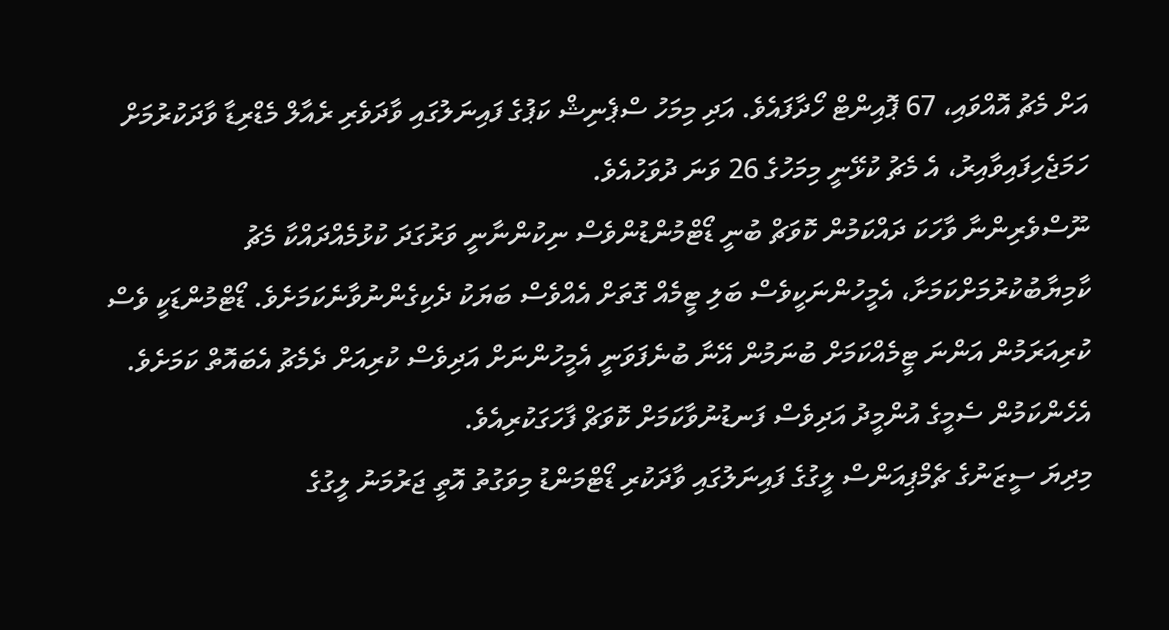އަށް މެޗު އޮއްވައި، 67 ޕޮއިންޓް ހޯދާފައެވެ. އަދި މިމަހު ސްޕެނިޝް ކަޕުގެ ފައިނަލުގައި ވާދަވެރި ރެއާލް މެޑްރިޑާ ވާދަކުރުމަށް ހަމަޖެހިފައިވާއިރު، އެ މެޗު ކުޅޭނީ މިމަހުގެ 26 ވަނަ ދުވަހުއެވެ.
ނޫސްވެރިންނާ ވާހަކަ ދައްކަމުން ކޮވަޗް ބުނީ ޑޯޓްމުންޑުންވެސް ނިކުންނާނީ ވަރުގަދަ ކުޅުމެއްދައްކާ މެޗު ކާމިޔާބުކުރުމަށްކަމަށާ، އެމީހުންނަކީވެސް ބަލި ޓީމެއް ގޮތަށް އެއްވެސް ބަޔަކު ދެކިގެންނުވާނެކަމަށެވެ. ޑޯޓްމުންޑަކީ ވެސް ކުރިއަރަމުން އަންނަ ޓީމެއްކަމަށް ބުނަމުން އޭނާ ބުނެފަވަނީ އެމީހުންނަށް އަދިވެސް ކުރިއަށް ދެމެޗު އެބައޮތް ކަމަށެވެ. އެހެންކަމުން ސެމީގެ އުންމީދު އަދިވެސް ފަނޑުނުވާކަމަށް ކޮވަޗް ފާހަގަކުރިއެވެ.
މިދިޔަ ސީޒަނުގެ ޗެމްޕިއަންސް ލީގުގެ ފައިނަލުގައި ވާދަކުރި ޑޯޓްމަންޑު މިވަގުތު އޮތީ ޖަރުމަނު ލީގުގެ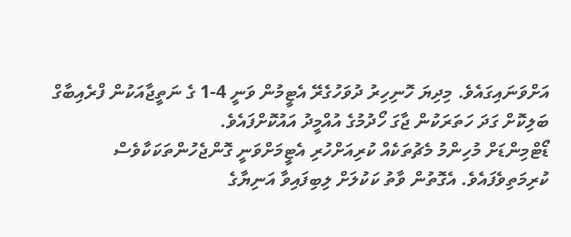އަށްވަނައިގައެވެ. މިދިޔަ ހޮނިހިރު ދުވަހުގެރޭ އެޓީމުން ވަނީ 4-1 ގެ ނަތީޖާއަކުން ފްރެއިބާގް ބަލިކޮށް ގަދަ ހަތަރަކުން ޖާގަ ހޯދުމުގެ އުއްމީދު އައުކޮށްފައެވެ.
ޑޯޓްމިންޑަށް މުހިންމު މެޗުތަކެއް ކުރިއަށްހުރި އެޓީމަށްވަނީ ގޮންޖެހުންތަކަކާވެސް ކުރިމަތިވެފައެވެ. އެގޮތުން ވާތު ކަކުލަށް ލިބިފައިވާ އަނިޔާގެ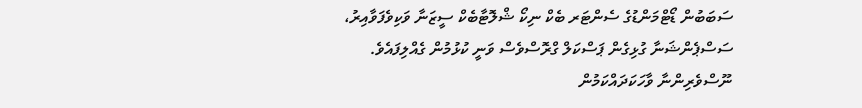ސަބަބުން ޑޯޓްމަންޑުގެ ސެންޓަރ ބެކް ނިކޯ ޝްލޮޓާބެކް ސީޒަނާ ވަކިވެފަވާއިރު، ސަސްޕެންޝަނާ ގުޅިގެން ޕަސްކަލް ގްރޮސްވެސް ވަނީ ކުޅުމުން ގެއްލިފައެވެ.
ނޫސްވެރިންނާ ވާހަކަދައްކަމުން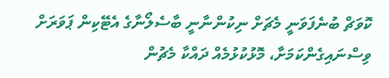ކޮވަޗް ބުނެފަވަނީ މެޗަށް ނިކުންނާނީ ބާސެލޯނާގެ އެޓޭކިން ޕަވަރަށް ވިސްނައިގެންކަމަށާ، މޮޅުކުޅުމެއް ދައްކާ މެޗުން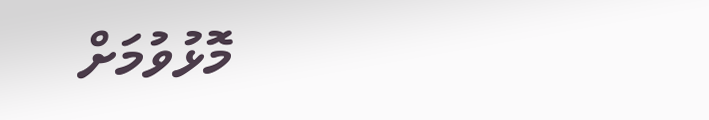މޮޅުވުމަށް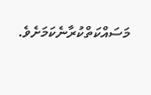މަސައްކަތްކުރާނެކަމަށެވެ.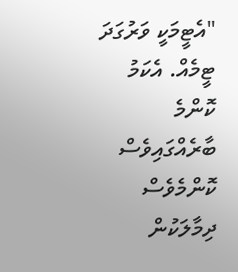"އެޓީމަކީ ވަރުގަދަ ޓީމެއް. އެކަމު ކޮންމެ ބާރެއްގައިވެސް ކޮންމެވެސް ދިމާލަކުން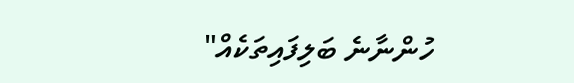ހުންނާނެ ބަލިފައިތަކެއް"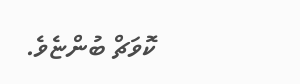ކޮވަޗް ބުންޏެވެ.